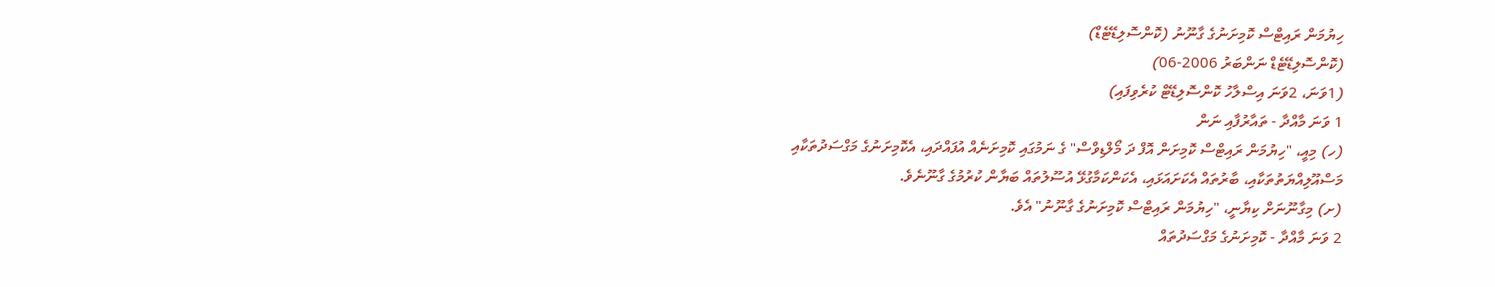ހިޔުމަން ރައިޓްސް ކޮމިށަނުގެ ގާނޫނު (ކޮންސޮލިޑޭޓެޑް)
(ކޮންސޮލިޑޭޓެޑް ނަންބަރު 2006-06)
(1ވަނަ، 2ވަނަ އިސްލާހު ކޮންސޮލިޑޭޓް ކުރެވިފައި)
1 ވަނަ މާއްދާ - ތައާރުފާއި ނަން
(ހ) މިއީ، "ހިޔުމަން ރައިޓްސް ކޮމިށަން އޮފް ދަ މޯލްޑިވްސް" ގެ ނަމުގައި ކޮމިށަނެއް އުފައްދައި، އެކޮމިށަނުގެ މަގްސަދުތަކާއި މަސްއޫލިއްޔަތުތަކާއި، ބާރުތައް އެކަށައަޅައި، އެކަންކަމާގުޅޭ އުސޫލުތައް ބަޔާން ކުރުމުގެ ގާނޫނެވެ.
(ށ) މިގާނޫނަށް ކިޔާނީ، "ހިޔުމަން ރައިޓްސް ކޮމިށަނުގެ ގާނޫނު" އެވެ.
2 ވަނަ މާއްދާ - ކޮމިށަނުގެ މަގްސަދުތައް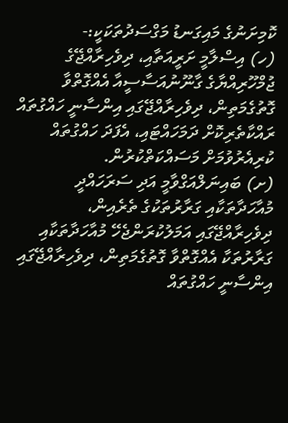ކޮމިށަނުގެ މައިގަނޑު މަގްސަދުތަކަކީ:-
(ހ) އިސްލާމީ ށަރީއަތާއި، ދިވެހިރާއްޖޭގެ ޖުމްހޫރިއްޔާގެ ގާނޫނުއަސާސީއާ އެއްގޮތްވާ ގޮތުގެމަތިން، ދިވެހިރާއްޖޭގައި އިންސާނީ ހައްގުތައް ރައްކާތެރިކޮށް ދަމަހައްޓައި، އެފަދަ ހައްގުތައް ކުރިއެރުވުމަށް މަސައްކަތްކުރުން.
(ށ) ބައިނަލްއަގްވާމީ އަދި ސަރަހައްދީ މުއާހަދާތަކާއި ގަރާރުތަކުގެ ތެރެއިން، ދިވެހިރާއްޖޭގައި އަމަލުކުރަންޖެހޭ މުއާހަދާތަކާއި ގަރާރުތަކާ އެއްގޮތްވާ ގޮތުގެމަތިން، ދިވެހިރާއްޖޭގައި އިންސާނީ ހައްގުތައް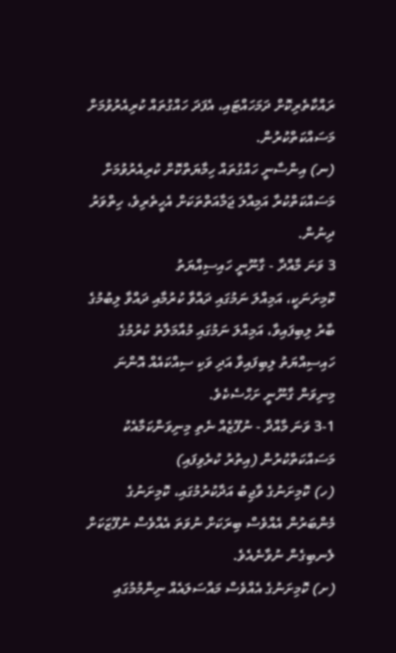ރައްކާތެރިކޮށް ދަމަހައްޓައި، އެފަދަ ހައްގުތައް ކުރިއެރުވުމަށް މަސައްކަތްކުރުން.
(ނ) އިންސާނީ ހައްގުތައް ހިމާޔަތްކޮށް ކުރިއެރުވުމަށް މަސައްކަތްކުރާ އަމިއްލަ ޖަމާއަތްތަކަށް އެހީތެރިވެ، ހިތްވަރު ދިނުން.
3 ވަނަ މާއްދާ - ގާނޫނީ ހައިސިއްޔަތު
ކޮމިށަނަކީ، އަމިއްލަ ނަމުގައި ދައްވާ ކުރުމާއި ދައްވާ ލިބުމުގެ ބާރު ލިބިފައިވާ، އަމިއްލަ ނަމުގައި މުއާމަލާތު ކުރުމުގެ ހައިސިއްޔަތު ލިބިފައިވާ އަދި ވަކި ސިއްކައެއް އޮންނަ މިނިވަން ގާނޫނީ ށަހްސެކެވެ.
3-1 ވަނަ މާއްދާ - ނުފޫޒެއް ނެތި މިނިވަންކަމާއެކު މަސައްކަތްކުރުން (އިތުރު ކުރެވިފައި)
(ހ) ކޮމިށަނުގެ ވާޖިބު އަދާކުރުމުގައި، ކޮމިށަނުގެ މެންބަރުން އެއްވެސް ބިރަކަށް ނުވަތަ އެއްވެސް ނުފޫޒަކަށް ލެނބިގެން ނުވާނެއެވެ.
(ށ) ކޮމިށަނުގެ އެއްވެސް މައްސަލައެއް ނިންމުމުގައި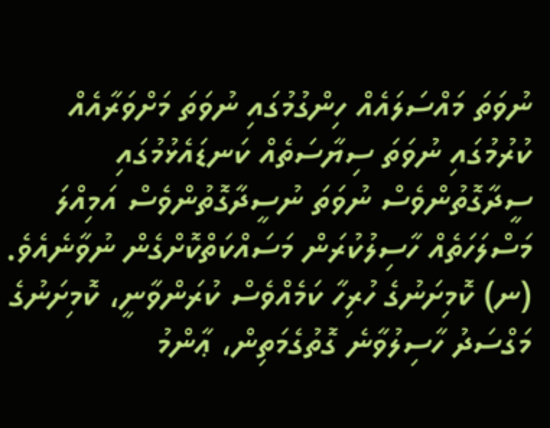ނުވަތަ މައްސަލައެއް ހިންގުމުގައި ނުވަތަ މަށްވަރާއެއް ކުރުމުގައި ނުވަތަ ސިޔާސަތެއް ކަނޑައެޅުމުގައި ސީދާގޮތުންވެސް ނުވަތަ ނުސީދާގޮތުންވެސް އަމިއްލަ މަސްލަހަތެއް ހާސިލުކުރަން މަސައްކަތްކޮށްގެން ނުވާނެއެވެ.
(ނ) ކޮމިށަނުގެ ހުރިހާ ކަމެއްވެސް ކުރަންވާނީ، ކޮމިށަނުގެ މަގްސަދު ހާސިލުވާނެ ގޮތުގެމަތިން، ޢާންމު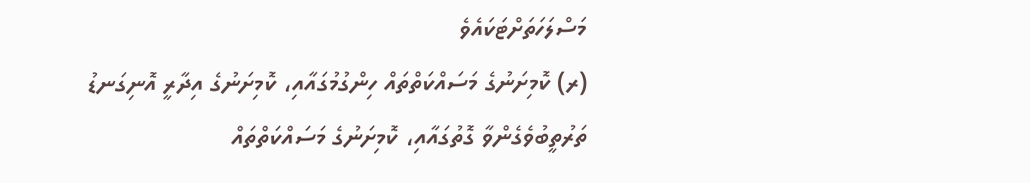މަސްލަހަތަށްޓަކައެވެ
(ރ) ކޮމިށަނުގެ މަސައްކަތްތައް ހިންގުމުގައާއި، ކޮމިށަނުގެ އިދާރީ އޮނިގަނޑު ތަރުތީބުވެގެންވާ ގޮތުގައާއި، ކޮމިށަނުގެ މަސައްކަތްތައް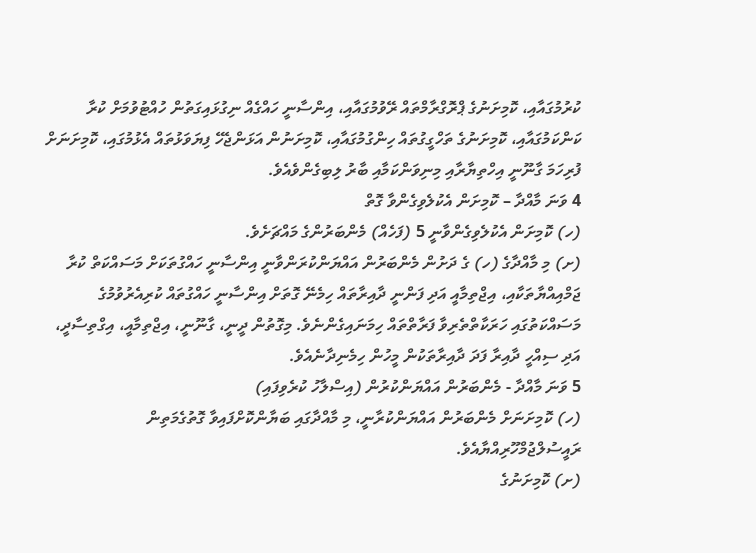ކުރުމުގައާއި، ކޮމިށަނުގެ ޕްރޮގްރާމްތައް ރޭވުމުގައާއި، އިންސާނީ ހައްގެއް ނިގުޅައިގަތުން ހުއްޓުވުމަށް ކުރާ ކަންކަމުގައާއި، ކޮމިށަނުގެ ތަހްގީގުތައް ހިންގުމުގައާއި، ކޮމިށަނުން އަޅަންޖެހޭ ފިޔަވަޅުތައް އެޅުމުގައި، ކޮމިށަނަށް ފުރިހަމަ ގާނޫނީ އިހްތިޔާރާއި މިނިވަންކަމާއި ބާރު ލިބިގެންވެއެވެ.
4 ވަނަ މާއްދާ – ކޮމިށަން އެކުލެވިގެންވާ ގޮތް
(ހ) ކޮމިށަން އެކުލެވިގެންވާނީ 5 (ފަހެއް) މެންބަރުންގެ މައްޗަށެވެ.
(ށ) މި މާއްދާގެ (ހ) ގެ ދަށުން މެންބަރުން އައްޔަންކުރަންވާނީ އިންސާނީ ހައްގުތަކަށް މަސައްކަތް ކުރާ ޖަމްއިއްޔާތަކާއި، އިޖްތިމާއީ އަދި ފަންނީ ދާއިރާތައް ހިމެނޭ ގޮތަށް އިންސާނީ ހައްގުތައް ކުރިއެރުވުމުގެ މަސައްކަތުގައި ހަރަކާތްތެރިވާ ފަރާތްތައް ހިމަނައިގެންނެވެ. މިގޮތުން ދީނީ، ގާނޫނީ، އިޖްތިމާއީ، އިގްތިސާދީ، އަދި ސިއްހީ ދާއިރާ ފަދަ ދާއިރާތަކުން މީހުން ހިމެނިދާނެއެވެ.
5 ވަނަ މާއްދާ - މެންބަރުން އައްޔަންކުރުން (އިސްލާހު ކުރެވިފައި)
(ހ) ކޮމިށަނަށް މެންބަރުން އައްޔަންކުރާނީ، މި މާއްދާގައި ބަޔާންކޮށްފައިވާ ގޮތުގެމަތިން ރައީސުލްޖުމްހޫރިއްޔާއެވެ.
(ށ) ކޮމިށަނުގެ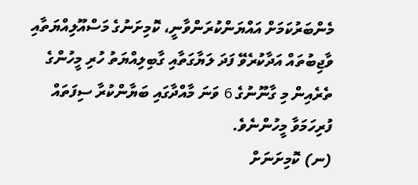މެންބަރުކަމަށް އައްޔަންކުރަންވާނީ، ކޮމިށަނުގެ މަސްއޫލިއްޔަތާއި ވާޖިބުތައް އަދާކުރެވޭ ފަދަ ލަޔާގަތާއި ގާބިލިއްޔަތު ހުރި މީހުންގެ ތެރެއިން މި ގާނޫނުގެ 6 ވަނަ މާއްދާގައި ބަޔާންކުރާ ސިފަތައް ފުރިހަމަވާ މީހުންނެވެ.
(ނ) ކޮމިށަނަށް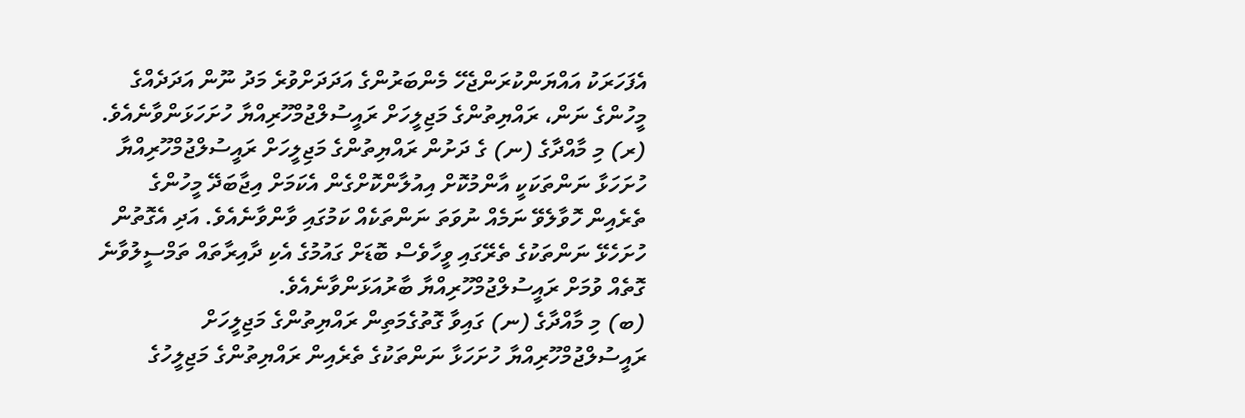އެފަހަރަކު އައްޔަންކުރަންޖެހޭ މެންބަރުންގެ އަދަދަށްވުރެ މަދު ނޫން އަދަދެއްގެ މީހުންގެ ނަން، ރައްޔިތުންގެ މަޖިލީހަށް ރައީސުލްޖުމްހޫރިއްޔާ ހުށަހަޅަންވާނެއެވެ.
(ރ) މި މާއްދާގެ (ނ) ގެ ދަށުން ރައްޔިތުންގެ މަޖިލީހަށް ރައީސުލްޖުމްހޫރިއްޔާ ހުށަހަޅާ ނަންތަކަކީ އާންމުކޮށް އިއުލާންކޮށްގެން އެކަމަށް އިޖާބަދޭ މީހުންގެ ތެރެއިން ހޮވާލެވޭ ނަމެއް ނުވަތަ ނަންތަކެއް ކަމުގައި ވާންވާނެއެވެ. އަދި އެގޮތުން ހުށަހެޅޭ ނަންތަކުގެ ތެރޭގައި ވީހާވެސް ބޮޑަށް ގައުމުގެ އެކި ދާއިރާތައް ތަމްސީލުވާނެ ގޮތެއް ވުމަށް ރައީސުލްޖުމްހޫރިއްޔާ ބާރުއަޅަންވާނެއެވެ.
(ބ) މި މާއްދާގެ (ނ) ގައިވާ ގޮތުގެމަތިން ރައްޔިތުންގެ މަޖިލީހަށް ރައީސުލްޖުމްހޫރިއްޔާ ހުށަހަޅާ ނަންތަކުގެ ތެރެއިން ރައްޔިތުންގެ މަޖިލީހުގެ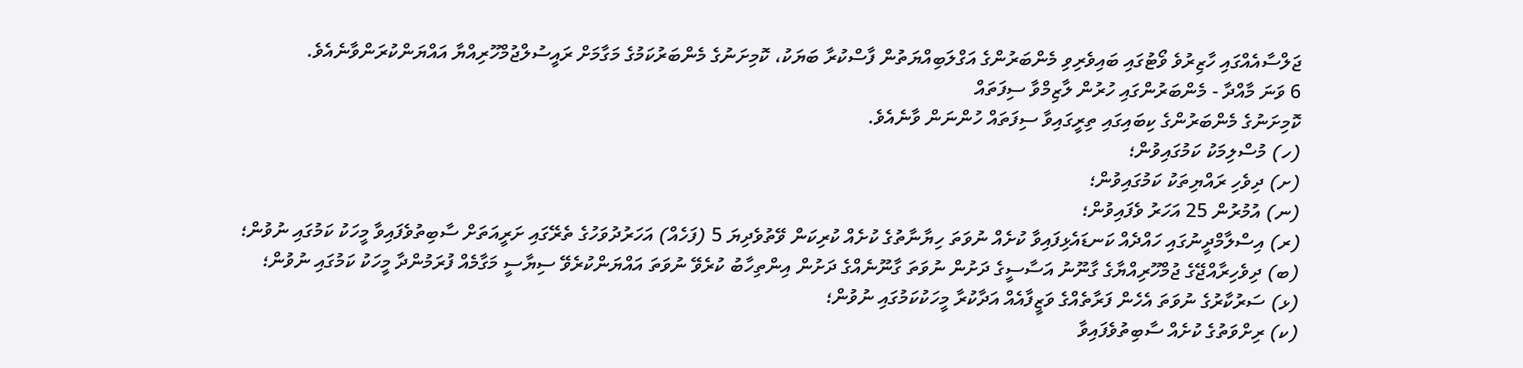ޖަލްސާއެއްގައި ހާޒިރުވެ ވޯޓުގައި ބައިވެރިވި މެންބަރުންގެ އަގްލަބިއްޔަތުން ފާސްކުރާ ބަޔަކު، ކޮމިށަނުގެ މެންބަރުކަމުގެ މަގާމަށް ރައީސުލްޖުމްހޫރިއްޔާ އައްޔަންކުރަންވާނެއެވެ.
6 ވަނަ މާއްދާ - މެންބަރުންގައި ހުރުން ލާޒިމްވާ ސިފަތައް
ކޮމިށަނުގެ މެންބަރުންގެ ކިބައިގައި ތިރީގައިވާ ސިފަތައް ހުންނަން ވާނެއެވެ.
(ހ) މުސްލިމަކު ކަމުގައިވުން؛
(ށ) ދިވެހި ރައްޔިތަކު ކަމުގައިވުން؛
(ނ) އުމުރުން 25 އަހަރު ވެފައިވުން؛
(ރ) އިސްލާމްދީނުގައި ހައްދެއް ކަނޑައެޅިފައިވާ ކުށެއް ނުވަތަ ހިޔާނާތުގެ ކުށެއް ކުރިކަން ވޭތުވެދިޔަ 5 (ފަހެއް) އަހަރުދުވަހުގެ ތެރޭގައި ށަރީއަތަށް ސާބިތުވެފައިވާ މީހަކު ކަމުގައި ނުވުން؛
(ބ) ދިވެހިރާއްޖޭގެ ޖުމްހޫރިއްޔާގެ ގާނޫނު އަސާސީގެ ދަށުން ނުވަތަ ގާނޫނެއްގެ ދަށުން އިންތިހާބު ކުރެވޭ ނުވަތަ އައްޔަންކުރެވޭ ސިޔާސީ މަގާމެއް ފުރަމުންދާ މީހަކު ކަމުގައި ނުވުން؛
(ޅ) ސަރުކާރުގެ ނުވަތަ އެހެން ފަރާތެއްގެ ވަޒީފާއެއް އަދާކުރާ މީހަކުކަމުގައި ނުވުން؛
(ކ) ރިށްވަތުގެ ކުށެއް ސާބިތުވެފައިވާ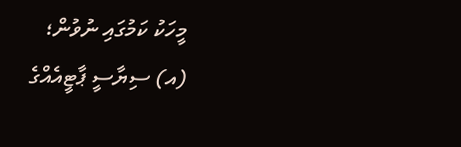މީހަކު ކަމުގައި ނުވުން؛
(އ) ސިޔާސީ ޕާޓީއެއްގެ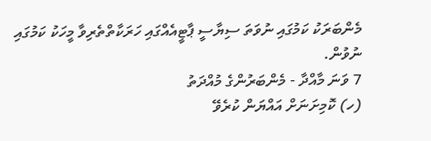މެންބަރަކު ކަމުގައި ނުވަތަ ސިޔާސީ ޕާޓީއެއްގައި ހަރަކާތްތެރިވާ މީހަކު ކަމުގައި ނުވުން.
7 ވަނަ މާއްދާ - މެންބަރުންގެ މުއްދަތު
(ހ) ކޮމިށަނަށް އައްޔަން ކުރެވޭ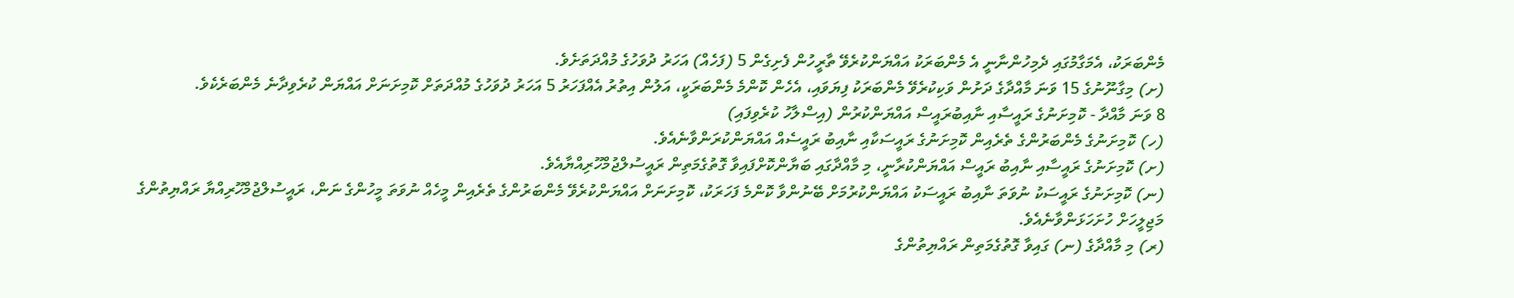މެންބަރަކު، އެމަގާމުގައި ދެމިހުންނާނީ އެ މެންބަރަކު އައްޔަންކުރެވޭ ތާރީހުން ފެށިގެން 5 (ފަހެއް) އަހަރު ދުވަހުގެ މުއްދަތަށެވެ.
(ށ) މިގާނޫނުގެ 15 ވަނަ މާއްދާގެ ދަށުން ވަކިކުރެވޭ މެންބަރަކު ފިޔަވައި، އެހެން ކޮންމެ މެންބަރަކީ، އަލުން އިތުރު އެއްފަހަރު 5 އަހަރު ދުވަހުގެ މުއްދަތަށް ކޮމިށަނަށް އައްޔަން ކުރެވިދާނެ މެންބަރެކެވެ.
8 ވަނަ މާއްދާ - ކޮމިށަނުގެ ރައީސާއި ނާއިބުރައީސް އައްޔަންކުރުން (އިސްލާހު ކުރެވިފައި)
(ހ) ކޮމިށަނުގެ މެންބަރުންގެ ތެރެއިން ކޮމިށަނުގެ ރައީސަކާއި ނާއިބު ރައީސެއް އައްޔަންކުރަންވާނެއެވެ.
(ށ) ކޮމިށަނުގެ ރައީސާއި ނާއިބު ރައީސް އައްޔަންކުރާނީ، މި މާއްދާގައި ބަޔާންކޮށްފައިވާ ގޮތުގެމަތިން ރައީސުލްޖުމްހޫރިއްޔާއެވެ.
(ނ) ކޮމިށަނުގެ ރައީސަކު ނުވަތަ ނާއިބު ރައީސަކު އައްޔަންކުރުމަށް ބޭނުންވާ ކޮންމެ ފަހަރަކު، ކޮމިށަނަށް އައްޔަންކުރެވޭ މެންބަރުންގެ ތެރެއިން މީހެއް ނުވަތަ މީހުންގެ ނަން، ރައީސުލްޖުމްހޫރިއްޔާ ރައްޔިތުންގެ މަޖިލީހަށް ހުށަހަޅަންވާނެއެވެ.
(ރ) މި މާއްދާގެ (ނ) ގައިވާ ގޮތުގެމަތިން ރައްޔިތުންގެ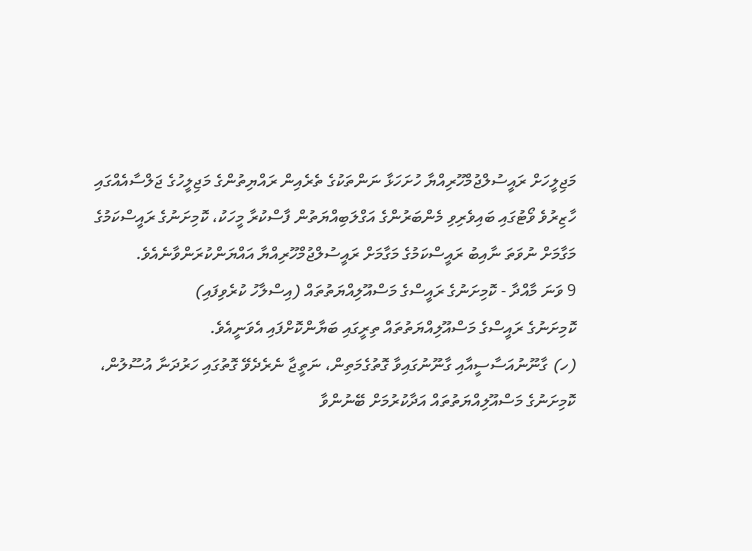މަޖިލީހަށް ރައީސުލްޖުމްހޫރިއްޔާ ހުށަހަޅާ ނަންތަކުގެ ތެރެއިން ރައްޔިތުންގެ މަޖިލީހުގެ ޖަލްސާއެއްގައި ހާޒިރުވެ ވޯޓުގައި ބައިވެރިވި މެންބަރުންގެ އަގްލަބިއްޔަތުން ފާސްކުރާ މީހަކު، ކޮމިށަނުގެ ރައީސްކަމުގެ މަގާމަށް ނުވަތަ ނާއިބު ރައީސްކަމުގެ މަގާމަށް ރައީސުލްޖުމްހޫރިއްޔާ އައްޔަންކުރަންވާނެއެވެ.
9 ވަނަ މާއްދާ - ކޮމިށަނުގެ ރައީސްގެ މަސްއޫލިއްޔަތުތައް (އިސްލާހު ކުރެވިފައި)
ކޮމިށަނުގެ ރައީސްގެ މަސްއޫލިއްޔަތުތައް ތިރީގައި ބަޔާންކޮށްފައި އެވަނީއެވެ.
(ހ) ގާނޫނުއަސާސީއާއި ގާނޫނުގައިވާ ގޮތުގެމަތިން، ނަތީޖާ ނެރެދެވޭ ގޮތުގައި ހަރުދަނާ އުސޫލުން، ކޮމިށަނުގެ މަސްއޫލިއްޔަތުތައް އަދާކުރުމަށް ބޭނުންވާ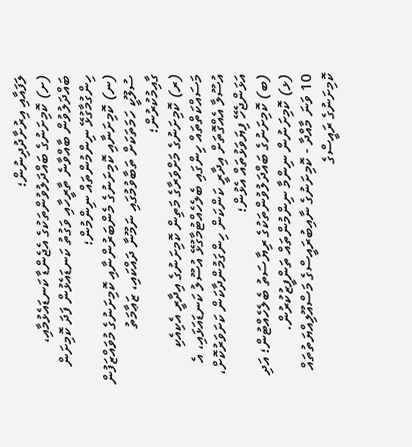ލަފައާއި އިރުށާދުދިނުން؛
(ށ) ކޮމިށަނުގެ ބައްދަލުވުންތަކުގެ އެޖެންޑާ ކަނޑައެޅުމާއި، ބައްދަލުވުން ބާއްވާނެ ތާރީހާއި ވަގުތު ކަނޑައެޅުން ފަދަ ކޮމިށަން ހިންގުމާގުޅޭ ނިންމުންތައް ނިންމުން؛
(ނ) ކޮމިށަނާއި ކޮމިށަނުގެ މެންބަރުންނާއި ކޮމިށަނުގެ މުވައްޒަފުން ސުލޫކީ ހަމަތަކަށް ތަބާވުމުގައި ނަމޫނާ ދައްކައި، ޒަޢާމަތު ގާއިމުކުރުން؛
(ރ) ކޮމިށަނުގެ މަށްވަރާގެ މަތިން ކޮމިށަނުގެ އިދާރީ އެކިއެކި މަސައްކަތްތައް ހިންގައި ބެލެހެއްޓުމާގުޅޭ އުސޫލު ކަނޑައަޅައި، އެ އުސޫލާ އެއްގޮތަށް އިދާރީ ކަންކަން ހިންގަމުންދާކަން ކަށަވަރުކޮށް، އަޅަންޖެހޭ ފިޔަވަޅުތައް އެޅުން؛
(ބ) ކޮމިށަނުގެ ބައްދަލުވުންތަކުގެ ރިޔާސަތު ބެލެހެއްޓުން؛ އަދި
(ޅ) ކޮމިށަނުން ނިންމާ ނިންމުންތައް ތަންފީޒުކުރުން.
10 ވަނަ މާއްދާ - ކޮމިށަނުގެ ނާއިބުރައީސްގެ މަސްއޫލިއްޔަތުތައް
ކޮމިށަނުގެ ރައީސްގެ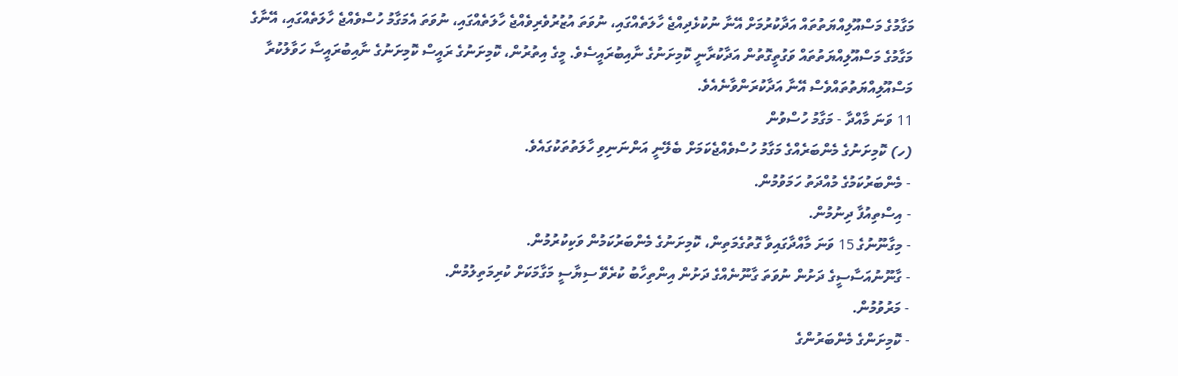މަގާމުގެ މަސްއޫލިއްޔަތުތައް އަދާކުރުމަށް އޭނާ ނުކުޅެދިއްޖެ ހާލަތެއްގައި، ނުވަތަ އުޒުރުވެރިވެއްޖެ ހާލަތެއްގައި، ނުވަތަ އެމަގާމު ހުސްވެއްޖެ ހާލަތެއްގައި، އޭނާގެ މަގާމުގެ މަސްއޫލިއްޔަތުތައް ވަގުތީގޮތުން އަދާކުރާނީ ކޮމިށަނުގެ ނާއިބުރައީސެވެ. މީގެ އިތުރުން، ކޮމިށަނުގެ ރައީސް ކޮމިށަނުގެ ނާއިބުރައީސާ ހަވާލުކުރާ މަސްއޫލިއްޔަތުތައްވެސް އޭނާ އަދާކުރަންވާނެއެވެ.
11 ވަނަ މާއްދާ - މަގާމު ހުސްވުން
(ހ) ކޮމިށަނުގެ މެންބަރެއްގެ މަގާމު ހުސްވެއްޖެކަމަށް ބެލޭނީ އަންނަނިވި ހާލަތުތަކުގައެވެ.
- މެންބަރުކަމުގެ މުއްދަތު ހަމަވުމުން.
- އިސްތިއުފާ ދިނުމުން.
- މިގާނޫނުގެ 15 ވަނަ މާއްދާގައިވާ ގޮތުގެމަތިން، ކޮމިށަނުގެ މެންބަރުކަމުން ވަކިކުރުމުން.
- ގާނޫނުއަސާސީގެ ދަށުން ނުވަތަ ގާނޫނެއްގެ ދަށުން އިންތިހާބު ކުރެވޭ ސިޔާސީ މަގާމަކަށް ކުރިމަތިލުމުން.
- މަރުވުމުން.
- ކޮމިށަންގެ މެންބަރުންގެ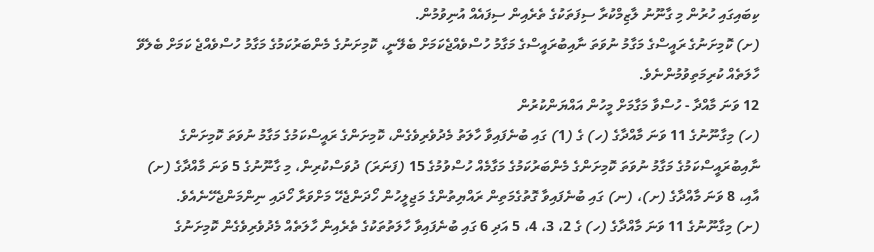ކިބައިގައި ހުރުން މި ގާނޫނު ލާޒިމްކުރާ ސިފަތަކުގެ ތެރެއިން ސިފައެއް އުނިވުމުން.
(ށ) ކޮމިށަނުގެ ރައީސްގެ މަގާމު ނުވަތަ ނާއިބުރައީސްގެ މަގާމު ހުސްވެއްޖެކަމަށް ބެލޭނީ، ކޮމިށަނުގެ މެންބަރުކަމުގެ މަގާމު ހުސްވެއްޖެ ކަމަށް ބެލެވޭ ހާލަތެއް ކުރިމަތިވުމުންނެވެ.
12 ވަނަ މާއްދާ - ހުސްވާ މަގާމަށް މީހުން އައްޔަންކުރުން
(ހ) މިގާނޫނުގެ 11 ވަނަ މާއްދާގެ (ހ) ގެ (1) ގައި ބުނެފައިވާ ހާލަތު މެދުވެރިވެގެން، ކޮމިށަންގެ ރައީސްކަމުގެ މަގާމު ނުވަތަ ކޮމިށަންގެ ނާއިބުރައީސްކަމުގެ މަގާމު ނުވަތަ ކޮމިށަންގެ މެންބަރުކަމުގެ މަގާމެއް ހުސްވުމުގެ 15 (ފަނަރަ) ދުވަސްކުރިން، މި ގާނޫނުގެ 5 ވަނަ މާއްދާގެ (ށ) އާއި، 8 ވަނަ މާއްދާގެ (ށ)، (ނ) ގައި ބުނެފައިވާ ގޮތުގެމަތިން ރައްޔިތުންގެ މަޖިލީހުން ހޯދަންޖެހޭ މަށްވަރާ ހޯދައި ނިންމަންޖެހޭނެއެވެ.
(ށ) މިގާނޫނުގެ 11 ވަނަ މާއްދާގެ (ހ) ގެ 2، 3، 4، 5 އަދި 6 ގައި ބުނެފައިވާ ހާލަތުތަކުގެ ތެރެއިން ހާލަތެއް މެދުވެރިވެގެން ކޮމިށަނުގެ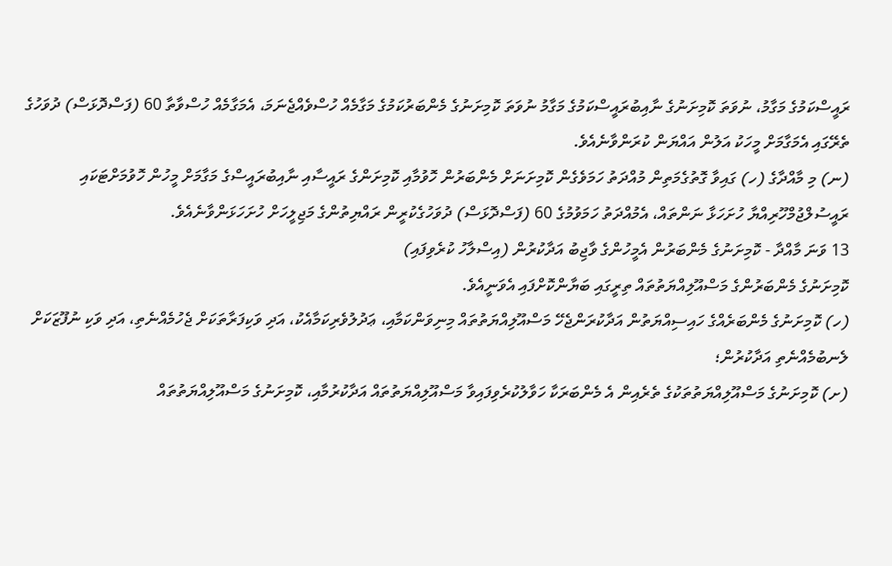ރައީސްކަމުގެ މަގާމު، ނުވަތަ ކޮމިށަނުގެ ނާއިބުރައީސްކަމުގެ މަގާމު ނުވަތަ ކޮމިށަނުގެ މެންބަރުކަމުގެ މަގާމެއް ހުސްވެއްޖެނަމަ، އެމަގާމެއް ހުސްވާތާ 60 (ފަސްދޮޅަސް) ދުވަހުގެ ތެރޭގައި އެމަގާމަށް މީހަކު އަލުން އައްޔަން ކުރަންވާނެއެވެ.
(ނ) މި މާއްދާގެ (ހ) ގައިވާ ގޮތުގެމަތިން މުއްދަތު ހަމަވެގެން ކޮމިށަނަށް މެންބަރުން ހޮވުމާއި ކޮމިށަންގެ ރައީސާއި ނާއިބުރައީސްގެ މަގާމަށް މީހުން ހޮވުމަށްޓަކައި ރައީސުލްޖުމްހޫރިއްޔާ ހުށަހަޅާ ނަންތައް، އެމުއްދަތު ހަމަވުމުގެ 60 (ފަސްދޮޅަސް) ދުވަހުގެކުރީން ރައްޔިތުންގެ މަޖިލީހަށް ހުށަހަޅަންވާނެއެވެ.
13 ވަނަ މާއްދާ - ކޮމިށަނުގެ މެންބަރުން އެމީހުންގެ ވާޖިބު އަދާކުރުން (އިސްލާހު ކުރެވިފައި)
ކޮމިށަނުގެ މެންބަރުންގެ މަސްއޫލިއްޔަތުތައް ތިރީގައި ބަޔާންކޮށްފައި އެވަނީއެވެ.
(ހ) ކޮމިށަނުގެ މެންބަރެއްގެ ހައިސިއްޔަތުން އަދާކުރަންޖެހޭ މަސްއޫލިއްޔަތުތައް މިނިވަންކަމާއި، ޢަދުލުވެރިކަމާއެކު، އަދި ވަކިފަރާތަކަށް ޖެހުމެއްނެތި، އަދި ވަކި ނުފޫޒަކަށް ލެނބުމެއްނެތި އަދާކުރުން؛
(ށ) ކޮމިށަނުގެ މަސްއޫލިއްޔަތުތަކުގެ ތެރެއިން އެ މެންބަރަކާ ހަވާލުކުރެވިފައިވާ މަސްއޫލިއްޔަތުތައް އަދާކުރުމާއި، ކޮމިށަނުގެ މަސްއޫލިއްޔަތުތައް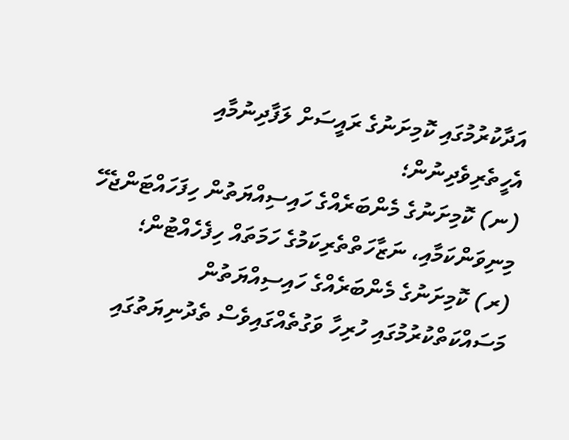އަދާކުރުމުގައި ކޮމިށަނުގެ ރައީސަށް ލަފާދިނުމާއި އެހީތެރިވެދިނުން؛
(ނ) ކޮމިށަނުގެ މެންބަރެއްގެ ހައިސިއްޔަތުން ހިފަހައްޓަންޖެހޭ މިނިވަންކަމާއި، ނަޒާހަތްތެރިކަމުގެ ހަމަތައް ހިފެހެއްޓުން؛
(ރ) ކޮމިށަނުގެ މެންބަރެއްގެ ހައިސިއްޔަތުން މަސައްކަތްކުރުމުގައި ހުރިހާ ވަގުތެއްގައިވެސް ތެދުނިޔަތުގައި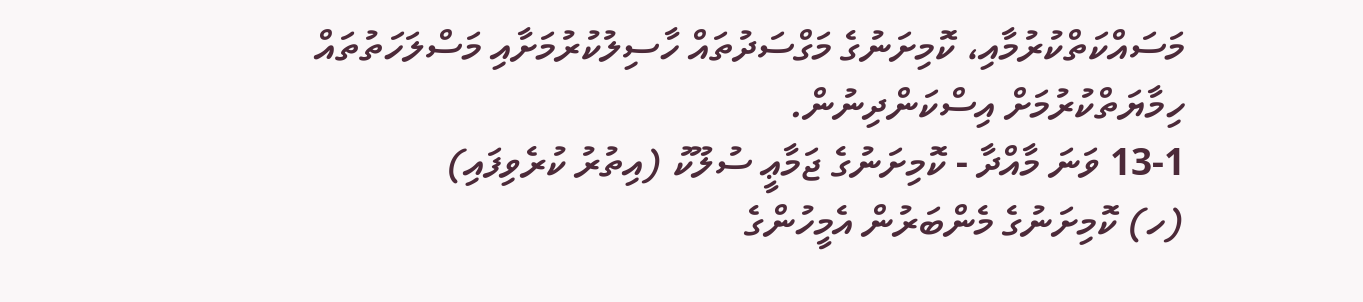މަސައްކަތްކުރުމާއި، ކޮމިށަނުގެ މަގްސަދުތައް ހާސިލުކުރުމަށާއި މަސްލަހަތުތައް ހިމާޔަތްކުރުމަށް އިސްކަންދިނުން.
13-1 ވަނަ މާއްދާ - ކޮމިށަނުގެ ޖަމާޢީ ސުލޫކު (އިތުރު ކުރެވިފައި)
(ހ) ކޮމިށަނުގެ މެންބަރުން އެމީހުންގެ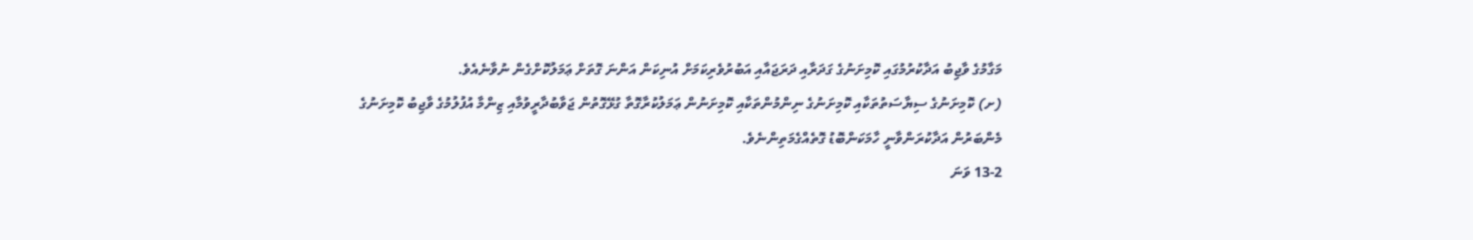މަގާމުގެ ވާޖިބު އަދާކުރުމުގައި ކޮމިށަނުގެ ގަދަރާއި ދަރަޖައާއި އަބުރުވެރިކަމަށް އުނިކަން އަންނަ ގޮތަށް ޢަމަލުކޮށްގެން ނުވާނެއެވެ.
(ށ) ކޮމިށަނުގެ ސިޔާސަތުތަކާއި ކޮމިށަނުގެ ނިންމުންތަކާއި ކޮމިށަނުން ޢަމަލުކުރާގޮތާ ގުޅޭގޮތުން ޖަވާބުދާރީވުމާއި ޒިންމާ އުފުލުމުގެ ވާޖިބު ކޮމިށަނުގެ މެންބަރުން އަދާކުރަންވާނީ ހާމަކަންބޮޑު ގޮތެއްގެމަތިންނެވެ.
13-2 ވަނަ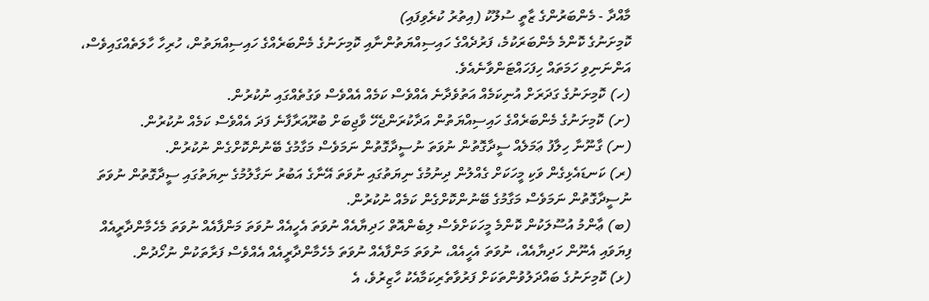މާއްދާ - މެންބަރުންގެ ޒާތީ ސުލޫކު (އިތުރު ކުރެވިފައި)
ކޮމިށަނުގެ ކޮންމެ މެންބަރަކުމެ، ފަރުދެއްގެ ހައިސިއްޔަތުންނާއި ކޮމިށަނުގެ މެންބަރެއްގެ ހައިސިއްޔަތުން، ހުރިހާ ހާލަތެއްގައިވެސް، އަންނަނިވި ހަމަތައް ހިފަހައްޓަންވާނެއެވެ.
(ހ) ކޮމިށަނުގެ ގަދަރަށް އުނިކަމެއް އަތުވެދާނެ އެއްވެސް ކަމެއް އެއްވެސް ވަގުތެއްގައި ނުކުރުން.
(ށ) ކޮމިށަނުގެ މެންބަރެއްގެ ހައިސިއްޔަތުން އަދާކުރަންޖެހޭ ވާޖިބަށް ބުރޫއަރާފާނެ ފަދަ އެއްވެސް ކަމެއް ނުކުރުން.
(ނ) ގާނޫނާ ހިލާފު ޢަމަލެއް ސީދާގޮތުން ނުވަތަ ނުސީދާގޮތުން ނަމަވެސް މަގާމުގެ ބޭނުންކޮށްގެން ނުކުރުން.
(ރ) ކަނޑައެޅިގެން ވަކި މީހަކަށް ގެއްލުން ދިނުމުގެ ނިޔަތުގައި ނުވަތަ އޭނާގެ އަބުރު ނަގާލުމުގެ ނިޔަތުގައި ސީދާގޮތުން ނުވަތަ ނުސީދާގޮތުން ނަމަވެސް މަގާމުގެ ބޭނުންކޮށްގެން ކަމެއް ނުކުރުން.
(ބ) ޢާންމު އުސޫލަކުން ކޮންމެ މީހަކަށްވެސް ލިބެންއޮތް ހަދިޔާއެއް ނުވަތަ އެހީއެއް ނުވަތަ މަންފާއެއް ނުވަތަ މެހެމާންދާރީއެއް ފިޔަވައި އެނޫން ހަދިޔާއެއް، ނުވަތަ އެހީއެއް، ނުވަތަ މަންފާއެއް ނުވަތަ މެހެމާންދާރީއެއް އެއްވެސް ފަރާތަކުން ނުހޯދުން.
(ޅ) ކޮމިށަނުގެ ބައްދަލުވުންތަކަށް ފަރުވާތެރިކަމާއެކު ހާޒިރުވެ، އެ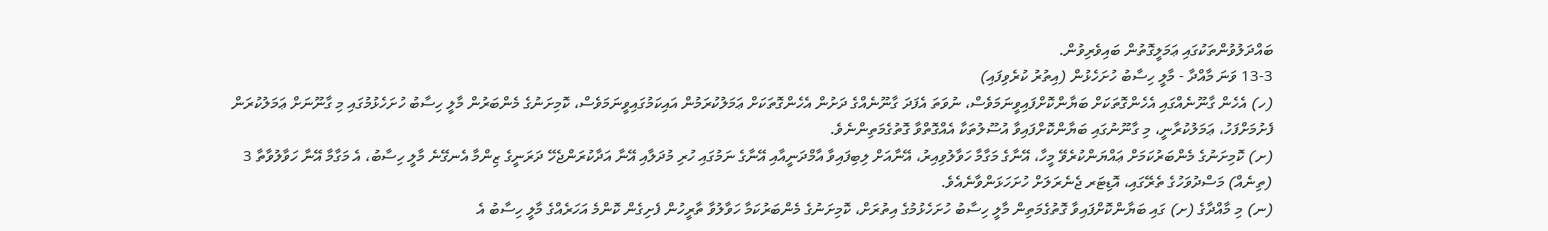ބައްދަލުވުންތަކުގައި ޢަމަލީގޮތުން ބައިވެރިވުން.
13-3 ވަނަ މާއްދާ - މާލީ ހިސާބު ހުށަހެޅުން (އިތުރު ކުރެވިފައި)
(ހ) އެހެން ގާނޫނެއްގައި އެހެންގޮތަކަށް ބަޔާންކޮށްފައިވީނަމަވެސް، ނުވަތަ އެފަދަ ގާނޫނެއްގެ ދަށުން އެހެންގޮތަކަށް ޢަމަލުކުރަމުން އައިކަމުގައިވީނަމަވެސް، ކޮމިށަނުގެ މެންބަރުން މާލީ ހިސާބު ހުށަހެޅުމުގައި މި ގާނޫނަށް ޢަމަލުކުރަން ފެށުމަށްފަހު، ޢަމަލުކުރާނީ، މި ގާނޫނުގައި ބަޔާންކޮށްފައިވާ އުސޫލުތަކާ އެއްގޮތްވާ ގޮތުގެމަތިންނެވެ.
(ށ) ކޮމިށަނުގެ މެންބަރުކަމަށް ޢައްޔަންކުރެވޭ މީހާ، އޭނާގެ މަގާމާ ހަވާލުވިއިރު، އޭނާއަށް ލިބިފައިވާ އާމްދަނީއާއި އޭނާގެ ނަމުގައި ހުރި މުދަލާއި އޭނާ އަދާކުރަންޖެހޭ ދަރަނީގެ ޒިންމާ އެނގޭނެ މާލީ ހިސާބު، އެ މަގާމާ އޭނާ ހަވާލުވާތާ 3 (ތިނެއް) މަސްދުވަހުގެ ތެރޭގައި، އޮޑިޓަރ ޖެނެރަލަށް ހުށަހަޅަންވާނެއެވެ.
(ނ) މި މާއްދާގެ (ށ) ގައި ބަޔާންކޮށްފައިވާ ގޮތުގެމަތިން މާލީ ހިސާބު ހުށަހެޅުމުގެ އިތުރަށް، ކޮމިށަނުގެ މެންބަރުކަމާ ހަވާލުވާ ތާރީހުން ފެށިގެން ކޮންމެ އަހަރެއްގެ މާލީ ހިސާބު އެ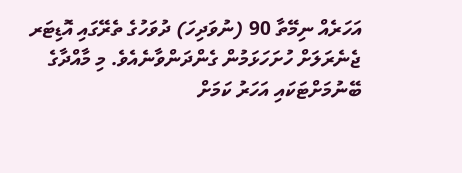އަހަރެއް ނިމޭތާ 90 (ނުވަދިހަ) ދުވަހުގެ ތެރޭގައި އޮޑިޓަރ ޖެނެރަލަށް ހުށަހަޅަމުން ގެންދަންވާނެއެވެ. މި މާއްދާގެ ބޭނުމަށްޓަކައި އަހަރު ކަމަށް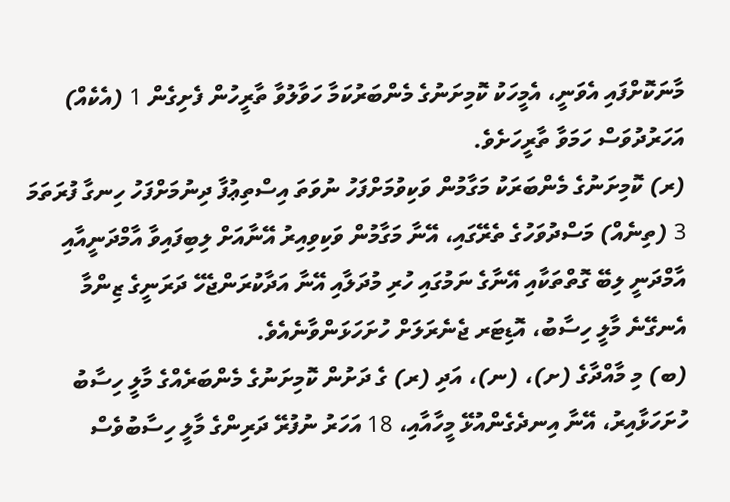މާނަކޮށްފައި އެވަނީ، އެމީހަކު ކޮމިށަނުގެ މެންބަރުކަމާ ހަވާލުވާ ތާރީހުން ފެށިގެން 1 (އެކެއް) އަހަރުދުވަސް ހަމަވާ ތާރީހަށެވެ.
(ރ) ކޮމިށަނުގެ މެންބަރަކު މަގާމުން ވަކިވުމަށްފަހު ނުވަތަ އިސްތިޢުފާ ދިނުމަށްފަހު ހިނގާ ފުރަތަމަ 3 (ތިނެއް) މަސްދުވަހުގެ ތެރޭގައި، އޭނާ މަގާމުން ވަކިވިއިރު އޭނާއަށް ލިބިފައިވާ އާމްދަނީއާއި އާމްދަނީ ލިބޭ ގޮތްތަކާއި އޭނާގެ ނަމުގައި ހުރި މުދަލާއި އޭނާ އަދާކުރަންޖެހޭ ދަރަނީގެ ޒިންމާ އެނގޭނެ މާލީ ހިސާބު، އޮޑިޓަރ ޖެނެރަލަށް ހުށަހަޅަންވާނެއެވެ.
(ބ) މި މާއްދާގެ (ށ)، (ނ)، އަދި (ރ) ގެ ދަށުން ކޮމިށަނުގެ މެންބަރެއްގެ މާލީ ހިސާބު ހުށަހަޅާއިރު، އޭނާ އިނދެގެންއުޅޭ މީހާއާއި، 18 އަހަރު ނުފުރޭ ދަރިންގެ މާލީ ހިސާބުވެސް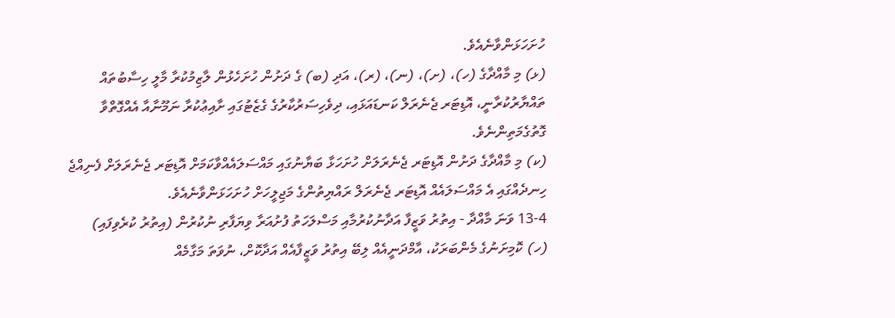ހުށަހަޅަންވާނެއެވެ.
(ޅ) މި މާއްދާގެ (ހ)، (ށ)، (ނ)، (ރ)، އަދި (ބ) ގެ ދަށުން ހުށަހެޅުން ލާޒިމުކުރާ މާލީ ހިސާބުތައް ތައްޔާރުކުރާނީ، އޮޑިޓަރ ޖެނެރަލް ކަނޑައަޅައި، ދިވެހިސަރުކާރުގެ ގެޒެޓުގައި ށާއިޢުކުރާ ނަމޫނާއާ އެއްގޮތްވާ ގޮތުގެމަތިންނެވެ.
(ކ) މި މާއްދާގެ ދަށުން އޮޑިޓަރ ޖެނެރަލަށް ހުށަހަޅާ ބަޔާނުގައި މައްސަލައެއްވާކަމަށް އޮޑިޓަރ ޖެނެރަލަށް ފެނިއްޖެ ހިނދެއްގައި އެ މައްސަލައެއް އޮޑިޓަރ ޖެނެރަލް ރައްޔިތުންގެ މަޖިލީހަށް ހުށަހަޅަންވާނެއެވެ.
13-4 ވަނަ މާއްދާ - އިތުރު ވަޒީފާ އަދާނުކުރުމާއި މަސްލަހަތު ފުށުއަރާ ވިޔަފާރި ނުކުރުން (އިތުރު ކުރެވިފައި)
(ހ) ކޮމިށަނުގެ މެންބަރަކު، އާމްދަނީއެއް ލިބޭ އިތުރު ވަޒީފާއެއް އަދާކޮށް، ނުވަތަ މަގާމެއް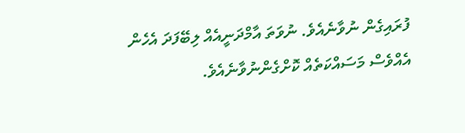ފުރައިގެން ނުވާނެއެވެ. ނުވަތަ އާމްދަނީއެއް ލިބޭފަދަ އެހެން އެއްވެސް މަސައްކަތެއް ކޮށްގެންނުވާނެއެވެ.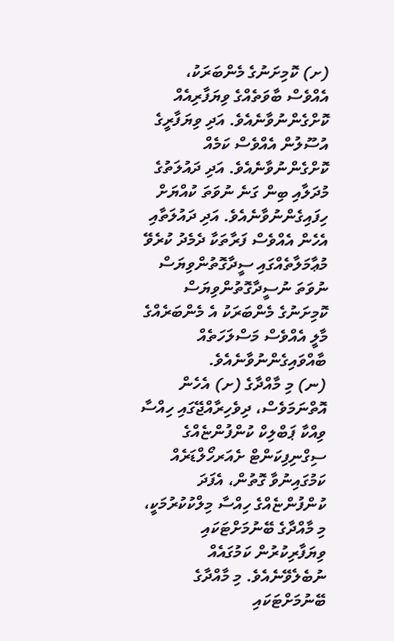(ށ) ކޮމިށަނުގެ މެންބަރަކު، އެއްވެސް ބާވަތެއްގެ ވިޔަފާރިއެއް ކޮށްގެންނުވާނެއެވެ. އަދި ވިޔަފާރީގެ އުސޫލުން އެއްވެސް ކަމެއް ކޮށްގެންނުވާނެއެވެ. އަދި ދައުލަތުގެ މުދަލާއި ބިން ގަނެ ނުވަތަ ކުއްޔަށް ހިފައިގެންނުވާނެއެވެ. އަދި ދައުލަތާއި އެހެން އެއްވެސް ފަރާތަކާ ދެމެދު ކުރެވޭ މުޢާމަލާތެއްގައި ސީދާގޮތުންވިޔަސް ނުވަތަ ނުސީދާގޮތުންވިޔަސް ކޮމިށަނުގެ މެންބަރަކު އެ މެންބަރެއްގެ މާލީ އެއްވެސް މަސްލަހަތެއް ބާއްވައިގެންނުވާނެއެވެ.
(ނ) މި މާއްދާގެ (ށ) އެހެން އޮތްނަމަވެސް، ދިވެހިރާއްޖޭގައި ހިއްސާ ވިއްކާ ޕަބްލިކް ކުންފުންޏެއްގެ ސިގްނިފިކަންޓް ށެއަރހޯލްޑަރެއް ކަމުގައިނުވާ ގޮތުން، އެފަދަ ކުންފުންޏެއްގެ ހިއްސާ މިލްކުކުރުމަކީ، މި މާއްދާގެ ބޭނުމަށްޓަކައި ވިޔަފާރިކުރުން ކަމުގައެއް ނުބެލެވޭނެއެވެ. މި މާއްދާގެ ބޭނުމަށްޓަކައި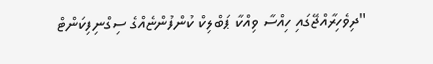"ދިވެހިރާއްޖޭގައި ހިއްސާ ވިއްކާ ޕަބްލިކް ކުންފުންޏެއްގެ ސިގްނިފިކަންޓް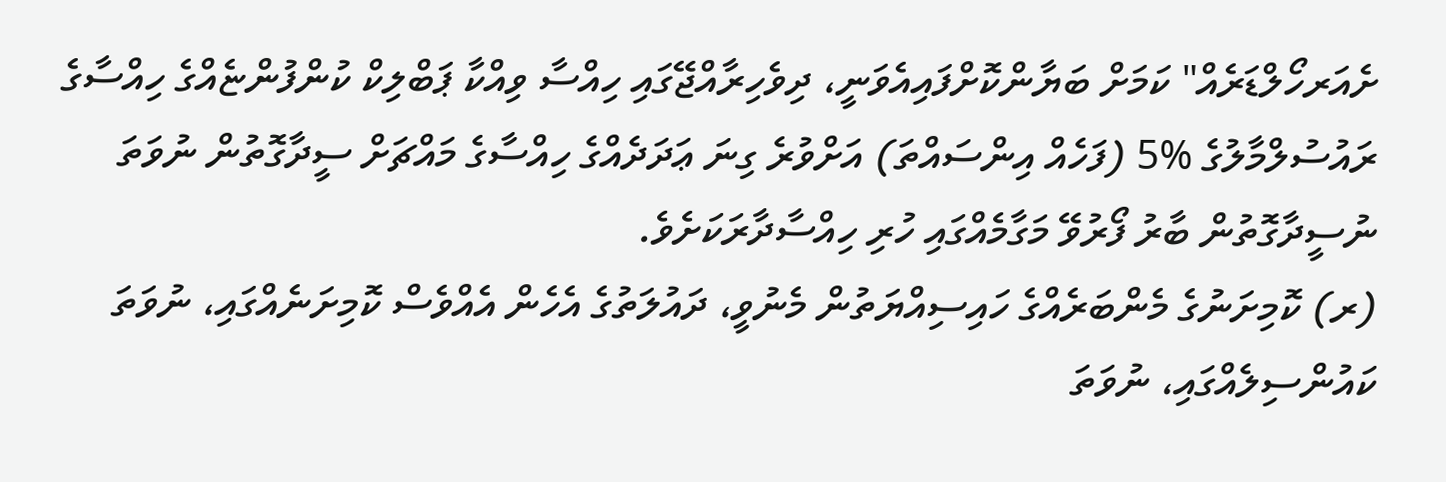ށެއަރހޯލްޑަރެއް" ކަމަށް ބަޔާންކޮށްފައިއެވަނީ، ދިވެހިރާއްޖޭގައި ހިއްސާ ވިއްކާ ޕަބްލިކް ކުންފުންޏެއްގެ ހިއްސާގެ ރައުސުލްމާލުގެ %5 (ފަހެއް އިންސައްތަ) އަށްވުރެ ގިނަ ޢަދަދެއްގެ ހިއްސާގެ މައްޗަށް ސީދާގޮތުން ނުވަތަ ނުސީދާގޮތުން ބާރު ފޯރުވޭ މަގާމެއްގައި ހުރި ހިއްސާދާރަކަށެވެ.
(ރ) ކޮމިށަނުގެ މެންބަރެއްގެ ހައިސިއްޔަތުން މެނުވީ، ދައުލަތުގެ އެހެން އެއްވެސް ކޮމިށަނެއްގައި، ނުވަތަ ކައުންސިލެއްގައި، ނުވަތަ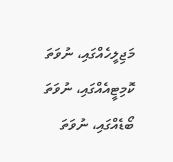މަޖިލީހެއްގައި، ނުވަތަ ކޮމިޓީއެއްގައި، ނުވަތަ ބޯޑެއްގައި، ނުވަތަ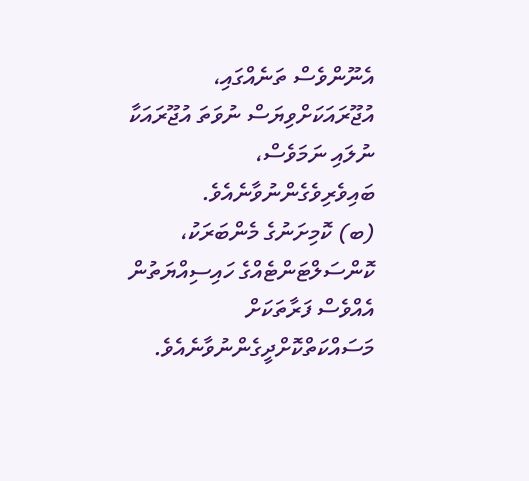އެނޫންވެސް ތަނެއްގައި، އުޖޫރައަކަށްވިޔަސް ނުވަތަ އުޖޫރައަކާ ނުލައި ނަމަވެސް، ބައިވެރިވެގެންނުވާނެއެވެ.
(ބ) ކޮމިށަނުގެ މެންބަރަކު، ކޮންސަލްޓަންޓެއްގެ ހައިސިއްޔަތުން އެއްވެސް ފަރާތަކަށް މަސައްކަތްކޮށްދީގެންނުވާނެއެވެ.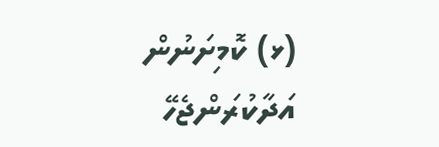(ޅ) ކޮމިށަނުން އަދާކުރަންޖެހޭ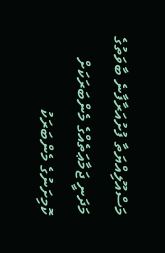މަސްއޫލިއްޔަތާ ފުށުއަރާފާނެ ބާވަތުގެ މަދަނީ ޖަމާޢަތެއްގެ މެންބަރަކަށް ކޮމިށަނުގެ މެންބަރަކު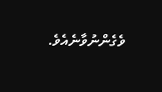ވެގެންނުވާނެއެވެ.